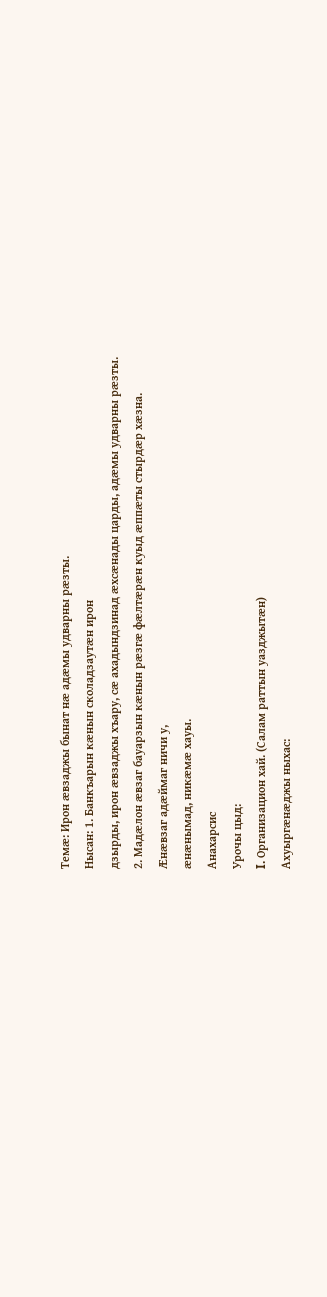Темæ: Ирон æвзаджы бынат нæ адæмы удварны рæзты.
Нысан: 1. Банкъарын кæнын сколадзаутæн ирон
дзырды, ирон æвзаджы хъару, сæ ахадындзинад æхсæнады царды, адæмы удварны рæзты.
2. Мадæлон æвзаг бауарзын кæнын рæзгæ фæлтæрæн куыд æппæты стырдæр хæзна.
Æнæвзаг адæймаг ничи у,
æнæнымад, никæмæ хауы.
Анахарсис
Урочы цыд:
I. Организацион хай. (Салам раттын уазджытæн)
Ахуыргæнæджы ныхас: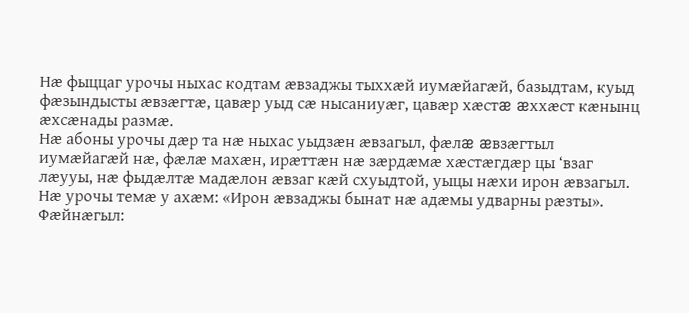Нæ фыццаг урочы ныхас кодтам æвзаджы тыххæй иумæйагæй, базыдтам, куыд фæзындысты æвзæгтæ, цавæр уыд сæ нысаниуæг, цавæр хæстæ æххæст кæнынц æхсæнады размæ.
Нæ абоны урочы дæр та нæ ныхас уыдзæн æвзагыл, фæлæ æвзæгтыл иумæйагæй нæ, фæлæ махæн, ирæттæн нæ зæрдæмæ хæстæгдæр цы ‘взаг лæууы, нæ фыдæлтæ мадæлон æвзаг кæй схуыдтой, уыцы нæхи ирон æвзагыл. Нæ урочы темæ у ахæм: «Ирон æвзаджы бынат нæ адæмы удварны рæзты».
Фæйнæгыл: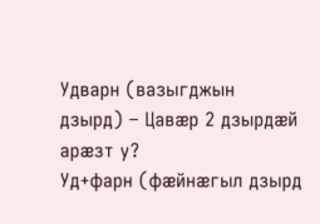Удварн (вазыгджын дзырд) – Цавæр 2 дзырдæй арæзт у?
Уд+фарн (фæйнæгыл дзырд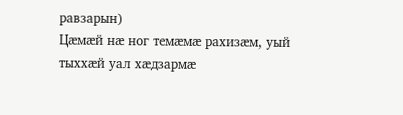равзарын)
Цæмæй нæ ног темæмæ рахизæм, уый тыххæй уал хæдзармæ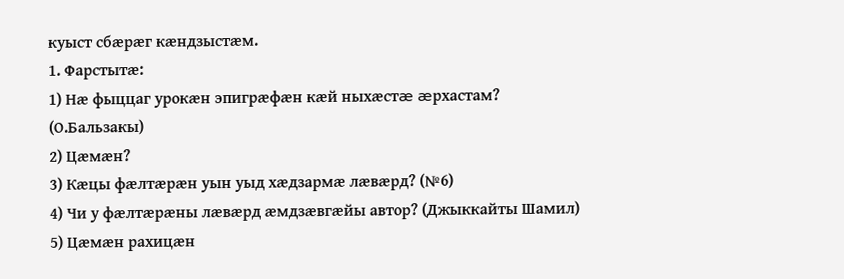куыст сбæрæг кæндзыстæм.
1. Фарстытæ:
1) Нæ фыццаг урокæн эпигрæфæн кæй ныхæстæ æрхастам?
(О.Бальзакы)
2) Цæмæн?
3) Кæцы фæлтæрæн уын уыд хæдзармæ лæвæрд? (№6)
4) Чи у фæлтæрæны лæвæрд æмдзæвгæйы автор? (Джыккайты Шамил)
5) Цæмæн рахицæн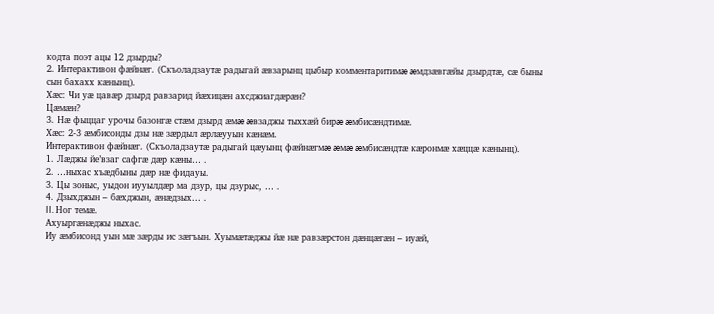кодта поэт ацы 12 дзырды?
2. Интерактивон фæйнæг. (Скъоладзаутæ радыгай æвзарынц цыбыр комментаритимæ æмдзæвгæйы дзырдтæ, сæ быны сын бахахх кæнынц).
Хæс: Чи уæ цавæр дзырд равзарид йæхицæн ахсджиагдæрæн?
Цæмæн?
3. Нæ фыццаг урочы базонгæ стæм дзырд æмæ æвзаджы тыххæй бирæ æмбисæндтимæ.
Хæс: 2-3 æмбисонды дзы нæ зæрдыл æрлæууын кæнæм.
Интерактивон фæйнæг. (Скъоладзаутæ радыгай цæуынц фæйнæгмæ æмæ æмбисæндтæ кæронмæ хæццæ кæнынц).
1. Лæджы йе’взаг сафгæ дæр кæны… .
2. …ныхас хъæдбыны дæр нæ фидауы.
3. Цы зоныс, уыдон иууылдæр ма дзур, цы дзурыс, … .
4. Дзыхджын – бæхджын, æнæдзых… .
II. Ног темæ.
Ахуыргæнæджы ныхас.
Иу æмбисонд уын мæ зæрды ис зæгъын. Хуымæтæджы йæ нæ равзæрстон дæнцæгæн – иуæй,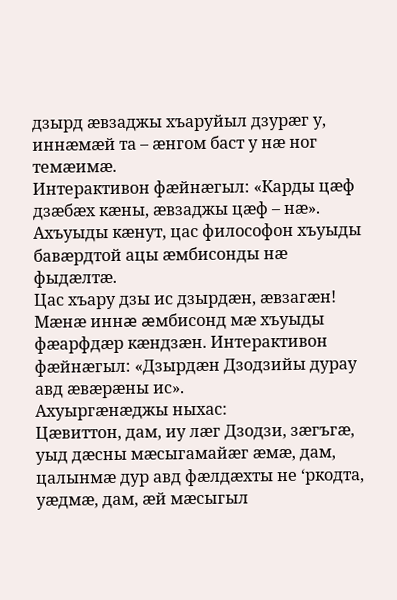дзырд æвзаджы хъаруйыл дзурæг у, иннæмæй та – æнгом баст у нæ ног темæимæ.
Интерактивон фæйнæгыл: «Карды цæф дзæбæх кæны, æвзаджы цæф – нæ».
Ахъуыды кæнут, цас философон хъуыды бавæрдтой ацы æмбисонды нæ фыдæлтæ.
Цас хъару дзы ис дзырдæн, æвзагæн!
Мæнæ иннæ æмбисонд мæ хъуыды фæарфдæр кæндзæн. Интерактивон фæйнæгыл: «Дзырдæн Дзодзийы дурау авд æвæрæны ис».
Ахуыргæнæджы ныхас:
Цæвиттон, дам, иу лæг Дзодзи, зæгъгæ, уыд дæсны мæсыгамайæг æмæ, дам, цалынмæ дур авд фæлдæхты не ‘ркодта, уæдмæ, дам, æй мæсыгыл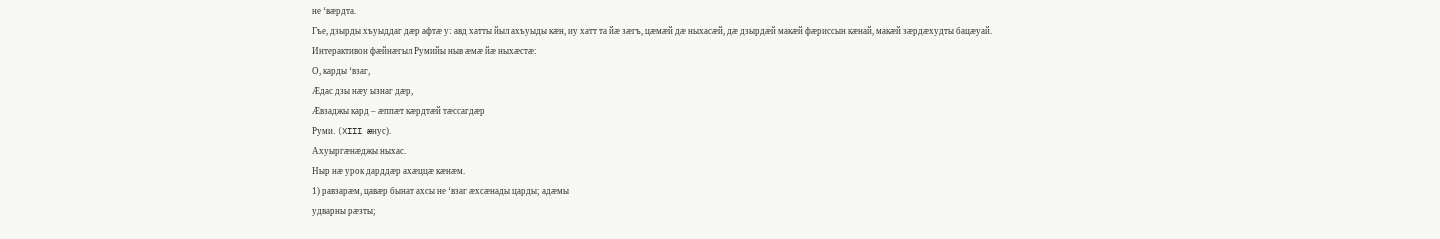не ‘вæрдта.
Гъе, дзырды хъуыддаг дæр афтæ у: авд хатты йыл ахъуыды кæн, иу хатт та йæ зæгъ, цæмæй дæ ныхасæй, дæ дзырдæй макæй фæриссын кæнай, макæй зæрдæхудты бацæуай.
Интерактивон фæйнæгыл Румийы ныв æмæ йæ ныхæстæ:
О, карды ‘взаг,
Æдас дзы нæу ызнаг дæр,
Æвзаджы кард – æппæт кæрдтæй тæссагдæр
Руми. (XIII æнус).
Ахуыргæнæджы ныхас.
Ныр нæ урок дарддæр ахæццæ кæнæм.
1) равзарæм, цавæр бынат ахсы не ‘взаг æхсæнады царды; адæмы
удварны рæзты;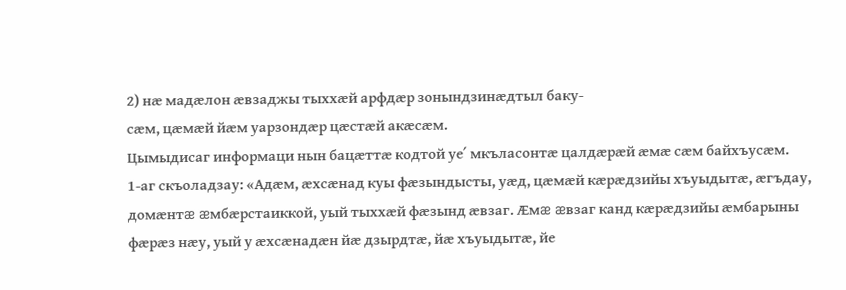2) нæ мадæлон æвзаджы тыххæй арфдæр зонындзинæдтыл баку-
сæм, цæмæй йæм уарзондæр цæстæй акæсæм.
Цымыдисаг информаци нын бацæттæ кодтой уе΄ мкъласонтæ цалдæрæй æмæ сæм байхъусæм.
1-аг скъоладзау: «Адæм, æхсæнад куы фæзындысты, уæд, цæмæй кæрæдзийы хъуыдытæ, æгъдау, домæнтæ æмбæрстаиккой, уый тыххæй фæзынд æвзаг. Æмæ æвзаг канд кæрæдзийы æмбарыны фæрæз нæу, уый у æхсæнадæн йæ дзырдтæ, йæ хъуыдытæ, йе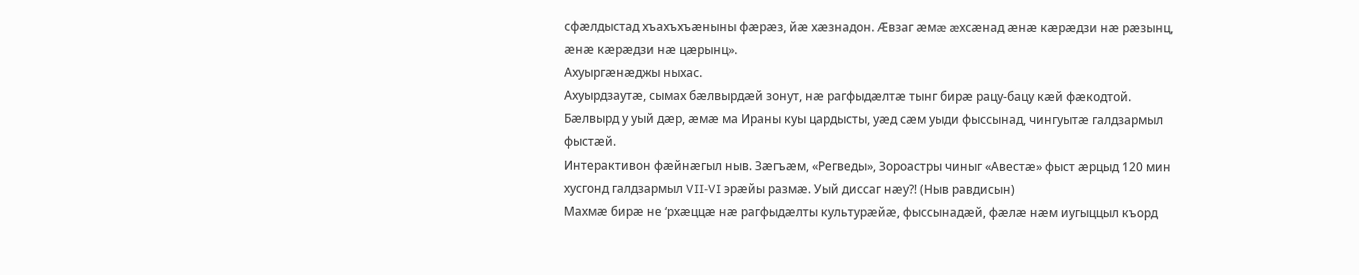сфæлдыстад хъахъхъæныны фæрæз, йæ хæзнадон. Æвзаг æмæ æхсæнад æнæ кæрæдзи нæ рæзынц, æнæ кæрæдзи нæ цæрынц».
Ахуыргæнæджы ныхас.
Ахуырдзаутæ, сымах бæлвырдæй зонут, нæ рагфыдæлтæ тынг бирæ рацу-бацу кæй фæкодтой. Бæлвырд у уый дæр, æмæ ма Ираны куы цардысты, уæд сæм уыди фыссынад, чингуытæ галдзармыл фыстæй.
Интерактивон фæйнæгыл ныв. Зæгъæм, «Регведы», Зороастры чиныг «Авестæ» фыст æрцыд 120 мин хусгонд галдзармыл VII-VI эрæйы размæ. Уый диссаг нæу?! (Ныв равдисын)
Махмæ бирæ не ‘рхæццæ нæ рагфыдæлты культурæйæ, фыссынадæй, фæлæ нæм иугыццыл къорд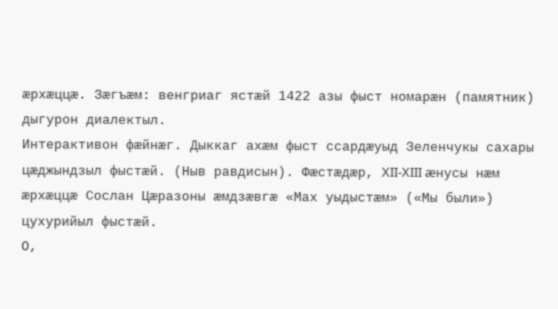æрхæццæ. Зæгъæм: венгриаг ястæй 1422 азы фыст номарæн (памятник) дыгурон диалектыл.
Интерактивон фæйнæг. Дыккаг ахæм фыст ссардæуыд Зеленчукы сахары цæджындзыл фыстæй. (Ныв равдисын). Фæстæдæр, XII-XIII æнусы нæм æрхæццæ Сослан Цæразоны æмдзæвгæ «Мах уыдыстæм» («Мы были») цухурийыл фыстæй.
О,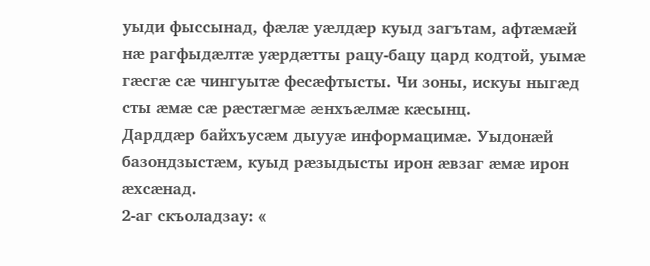уыди фыссынад, фæлæ уæлдæр куыд загътам, афтæмæй нæ рагфыдæлтæ уæрдæтты рацу-бацу цард кодтой, уымæ гæсгæ сæ чингуытæ фесæфтысты. Чи зоны, искуы ныгæд сты æмæ сæ рæстæгмæ æнхъæлмæ кæсынц.
Дарддæр байхъусæм дыууæ информацимæ. Уыдонæй базондзыстæм, куыд рæзыдысты ирон æвзаг æмæ ирон æхсæнад.
2-аг скъоладзау: «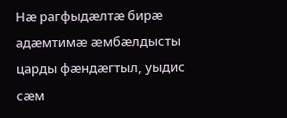Нæ рагфыдæлтæ бирæ адæмтимæ æмбæлдысты царды фæндæгтыл, уыдис сæм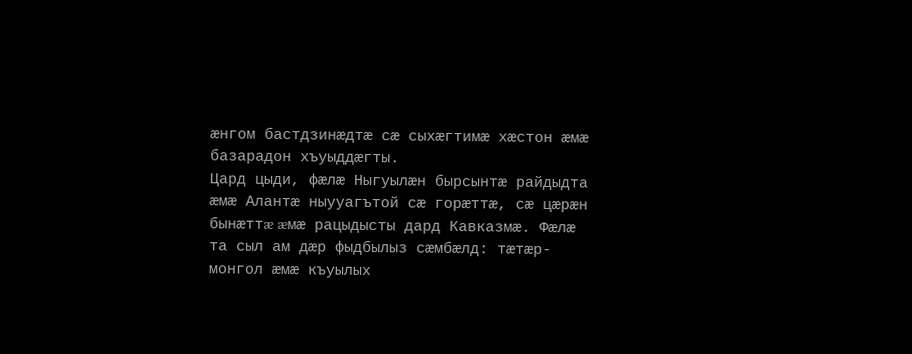æнгом бастдзинæдтæ сæ сыхæгтимæ хæстон æмæ базарадон хъуыддæгты.
Цард цыди, фæлæ Ныгуылæн бырсынтæ райдыдта æмæ Алантæ ныууагътой сæ горæттæ, сæ цæрæн бынæттæ æмæ рацыдысты дард Кавказмæ. Фæлæ та сыл ам дæр фыдбылыз сæмбæлд: тæтæр-монгол æмæ къуылых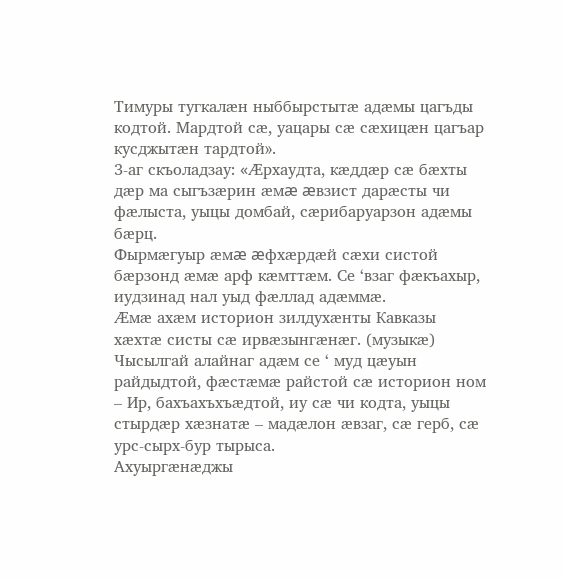Тимуры тугкалæн ныббырстытæ адæмы цагъды кодтой. Мардтой сæ, уацары сæ сæхицæн цагъар кусджытæн тардтой».
3-аг скъоладзау: «Æрхаудта, кæддæр сæ бæхты дæр ма сыгъзæрин æмæ æвзист дарæсты чи фæлыста, уыцы домбай, сæрибаруарзон адæмы бæрц.
Фырмæгуыр æмæ æфхæрдæй сæхи систой бæрзонд æмæ арф кæмттæм. Се ‘взаг фæкъахыр, иудзинад нал уыд фæллад адæммæ.
Æмæ ахæм историон зилдухæнты Кавказы хæхтæ систы сæ ирвæзынгæнæг. (музыкæ) Чысылгай алайнаг адæм се ‘ муд цæуын райдыдтой, фæстæмæ райстой сæ историон ном – Ир, бахъахъхъæдтой, иу сæ чи кодта, уыцы стырдæр хæзнатæ – мадæлон æвзаг, сæ герб, сæ урс-сырх-бур тырыса.
Ахуыргæнæджы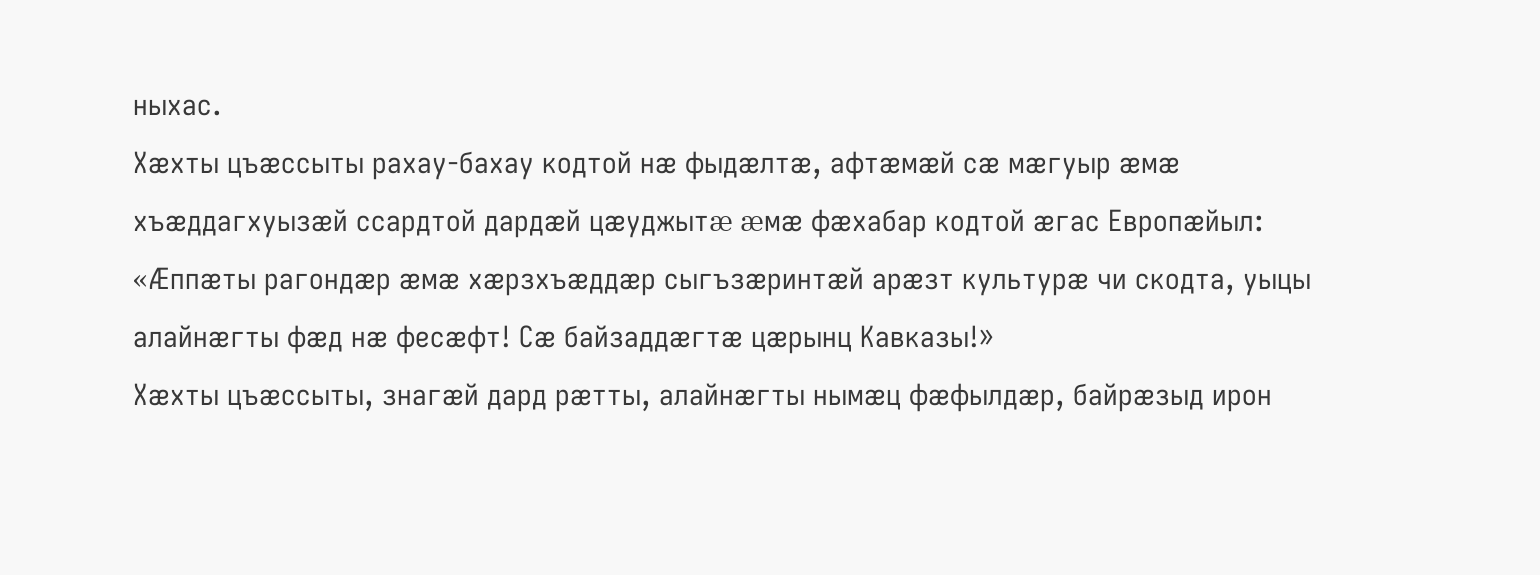ныхас.
Хæхты цъæссыты рахау-бахау кодтой нæ фыдæлтæ, афтæмæй сæ мæгуыр æмæ хъæддагхуызæй ссардтой дардæй цæуджытæ æмæ фæхабар кодтой æгас Европæйыл: «Æппæты рагондæр æмæ хæрзхъæддæр сыгъзæринтæй арæзт культурæ чи скодта, уыцы алайнæгты фæд нæ фесæфт! Сæ байзаддæгтæ цæрынц Кавказы!»
Хæхты цъæссыты, знагæй дард рæтты, алайнæгты нымæц фæфылдæр, байрæзыд ирон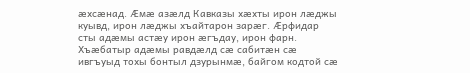æхсæнад. Æмæ азæлд Кавказы хæхты ирон лæджы куывд, ирон лæджы хъайтарон зарæг. Æрфидар сты адæмы астæу ирон æгъдау, ирон фарн.
Хъæбатыр адæмы равдæлд сæ сабитæн сæ ивгъуыд тохы бонтыл дзурынмæ, байгом кодтой сæ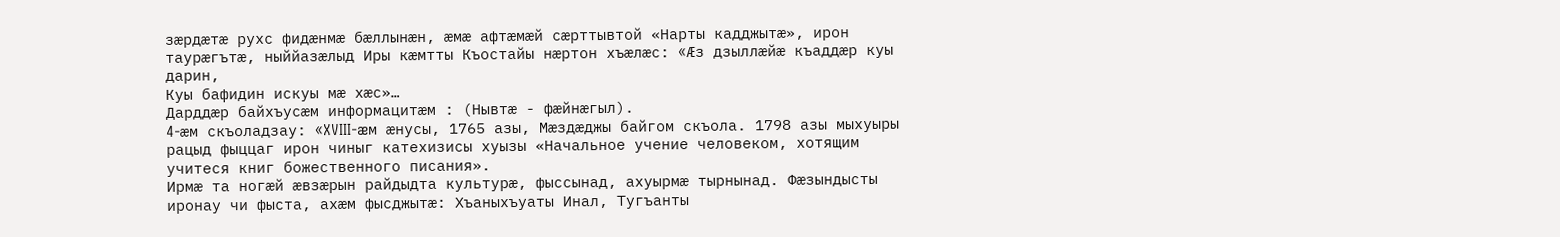зæрдæтæ рухс фидæнмæ бæллынæн, æмæ афтæмæй сæрттывтой «Нарты кадджытæ», ирон таурæгътæ, ныййазæлыд Иры кæмтты Къостайы нæртон хъæлæс: «Æз дзыллæйæ къаддæр куы дарин,
Куы бафидин искуы мæ хæс»…
Дарддæр байхъусæм информацитæм : (Нывтæ - фæйнæгыл).
4-æм скъоладзау: «XVIII-æм æнусы, 1765 азы, Мæздæджы байгом скъола. 1798 азы мыхуыры рацыд фыццаг ирон чиныг катехизисы хуызы «Начальное учение человеком, хотящим учитеся книг божественного писания».
Ирмæ та ногæй æвзæрын райдыдта культурæ, фыссынад, ахуырмæ тырнынад. Фæзындысты иронау чи фыста, ахæм фысджытæ: Хъаныхъуаты Инал, Тугъанты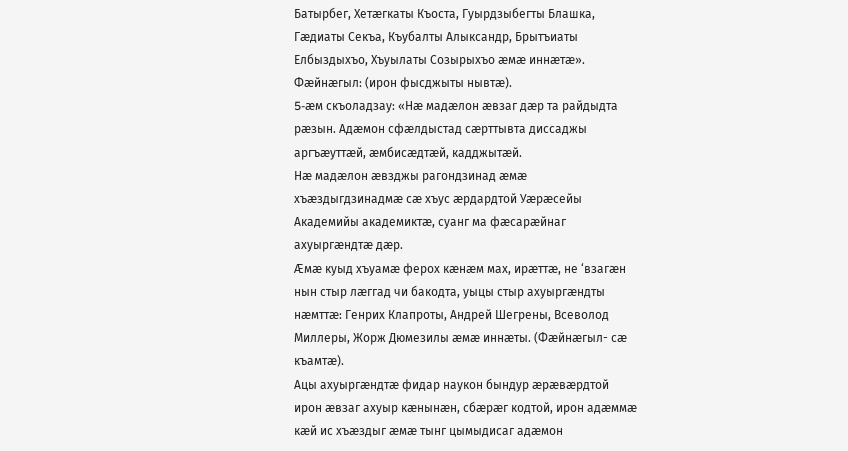Батырбег, Хетæгкаты Къоста, Гуырдзыбегты Блашка, Гæдиаты Секъа, Къубалты Алыксандр, Брытъиаты Елбыздыхъо, Хъуылаты Созырыхъо æмæ иннæтæ». Фæйнæгыл: (ирон фысджыты нывтæ).
5-æм скъоладзау: «Нæ мадæлон æвзаг дæр та райдыдта рæзын. Адæмон сфæлдыстад сæрттывта диссаджы аргъæуттæй, æмбисæдтæй, кадджытæй.
Нæ мадæлон æвзджы рагондзинад æмæ хъæздыгдзинадмæ сæ хъус æрдардтой Уæрæсейы Академийы академиктæ, суанг ма фæсарæйнаг ахуыргæндтæ дæр.
Æмæ куыд хъуамæ ферох кæнæм мах, ирæттæ, не ‘взагæн нын стыр лæггад чи бакодта, уыцы стыр ахуыргæндты нæмттæ: Генрих Клапроты, Андрей Шегрены, Всеволод Миллеры, Жорж Дюмезилы æмæ иннæты. (Фæйнæгыл- сæ къамтæ).
Ацы ахуыргæндтæ фидар наукон бындур æрæвæрдтой ирон æвзаг ахуыр кæнынæн, сбæрæг кодтой, ирон адæммæ кæй ис хъæздыг æмæ тынг цымыдисаг адæмон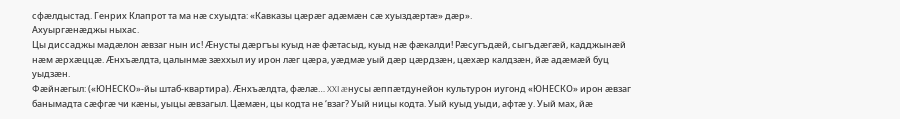сфæлдыстад. Генрих Клапрот та ма нæ схуыдта: «Кавказы цæрæг адæмæн сæ хуыздæртæ» дæр».
Ахуыргæнæджы ныхас.
Цы диссаджы мадæлон æвзаг нын ис! Æнусты дæргъы куыд нæ фæтасыд, куыд нæ фæкалди! Рæсугъдæй, сыгъдæгæй, кадджынæй нæм æрхæццæ. Æнхъæлдта, цалынмæ зæххыл иу ирон лæг цæра, уæдмæ уый дæр цæрдзæн, цæхæр калдзæн, йæ адæмæй буц уыдзæн.
Фæйнæгыл: («ЮНЕСКО»-йы штаб-квартира). Æнхъæлдта, фæлæ… XXI æнусы æппæтдунейон культурон иугонд «ЮНЕСКО» ирон æвзаг банымадта сæфгæ чи кæны, уыцы æвзагыл. Цæмæн, цы кодта не ‘взаг? Уый ницы кодта. Уый куыд уыди, афтæ у. Уый мах, йæ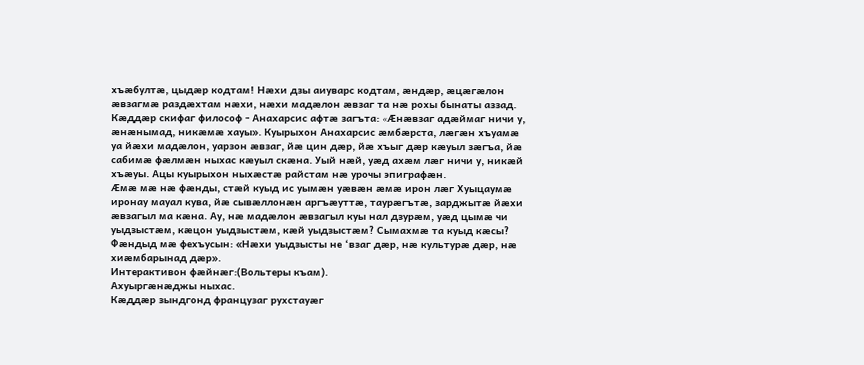хъæбултæ, цыдæр кодтам! Нæхи дзы аиуварс кодтам, æндæр, æцæгæлон æвзагмæ раздæхтам нæхи, нæхи мадæлон æвзаг та нæ рохы бынаты аззад. Кæддæр скифаг философ - Анахарсис афтæ загъта: «Æнæвзаг адæймаг ничи у, æнæнымад, никæмæ хауы». Куырыхон Анахарсис æмбæрста, лæгæн хъуамæ уа йæхи мадæлон, уарзон æвзаг, йæ цин дæр, йæ хъыг дæр кæуыл зæгъа, йæ сабимæ фæлмæн ныхас кæуыл скæна. Уый нæй, уæд ахæм лæг ничи у, никæй хъæуы. Ацы куырыхон ныхæстæ райстам нæ урочы эпиграфæн.
Æмæ мæ нæ фæнды, стæй куыд ис уымæн уæвæн æмæ ирон лæг Хуыцаумæ иронау мауал кува, йæ сывæллонæн аргъæуттæ, таурæгътæ, зарджытæ йæхи æвзагыл ма кæна. Ау, нæ мадæлон æвзагыл куы нал дзурæм, уæд цымæ чи уыдзыстæм, кæцон уыдзыстæм, кæй уыдзыстæм? Сымахмæ та куыд кæсы? Фæндыд мæ фехъусын: «Нæхи уыдзысты не ‘взаг дæр, нæ культурæ дæр, нæ хиæмбарынад дæр».
Интерактивон фæйнæг:(Вольтеры къам).
Ахуыргæнæджы ныхас.
Кæддæр зындгонд французаг рухстауæг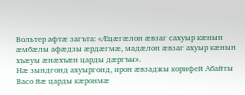Вольтер афтæ загъта: «Æцæгæлон æвзаг сахуыр кæнын æмбæлы афæдзы æрдæгмæ, мадæлон æвзаг ахуыр кæнын хъæуы æнæхъæн царды дæргъы».
Нæ зындгонд ахуыргонд, ирон æвзаджы корифей Абайты Васо йæ царды кæронмæ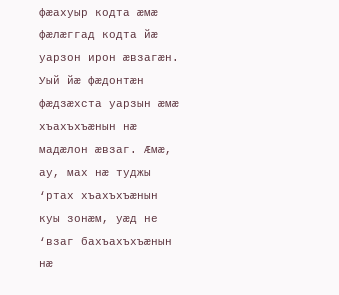фæахуыр кодта æмæ фæлæггад кодта йæ уарзон ирон æвзагæн. Уый йæ фæдонтæн фæдзæхста уарзын æмæ хъахъхъæнын нæ мадæлон æвзаг. Æмæ, ау, мах нæ туджы ‘ртах хъахъхъæнын куы зонæм, уæд не ‘взаг бахъахъхъæнын нæ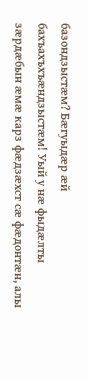базондзыстæм? Бæгуыдæр æй бахъахъхъæндзыстæм! Уый у нæ фыдæлты зæрдæбын æмæ карз фæдзæхст сæ фæдонтæн, алы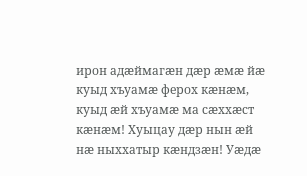ирон адæймагæн дæр æмæ йæ куыд хъуамæ ферох кæнæм, куыд æй хъуамæ ма сæххæст кæнæм! Хуыцау дæр нын æй нæ ныххатыр кæндзæн! Уæдæ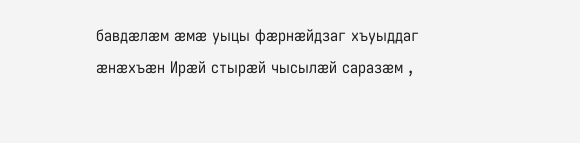бавдæлæм æмæ уыцы фæрнæйдзаг хъуыддаг æнæхъæн Ирæй стырæй чысылæй саразæм ,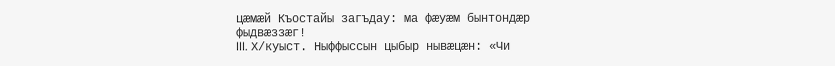цæмæй Къостайы загъдау: ма фæуæм бынтондæр фыдвæззæг!
III. Х/куыст. Ныффыссын цыбыр нывæцæн: «Чи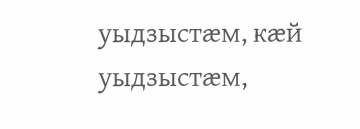уыдзыстæм, кæй
уыдзыстæм,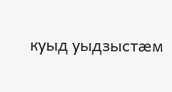куыд уыдзыстæм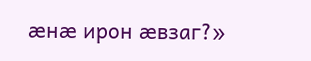æнæ ирон æвзаг?»